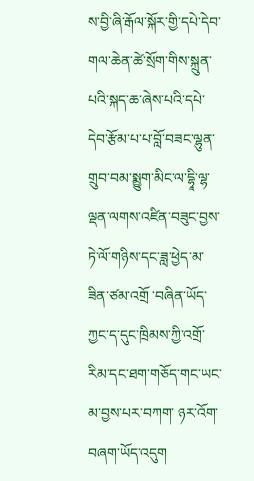ས་བྱི་ཞི་རྒོལ་སྐོར་གྱི་དཔེ་དེབ་གལ་ཆེན་ཚེ་སྲོག་གིས་སྐྲུན་པའི་སྐད་ཆ་ཞེས་པའི་དཔེ་དེབ་རྩོམ་པ་པ་བློ་བཟང་ལྷུན་ གྲུབ་བམ་སྨྱུག་མིང་ལ་དྷཱི་ལྷ་ལྡན་ལགས་འཛིན་བཟུང་བྱས་ཏེ་ལོ་གཉིས་དང་ཟླ་ཕྱེད་མ་ཟིན་ཙམ་འགྲོ ་བཞིན་ཡོད་ཀྱང་ད་དུང་ཁྲིམས་ཀྱི་འགྲོ་རིམ་དང་ཐག་གཅོད་གང་ཡང་མ་བྱས་པར་བཀག་ ཉར་འོག་བཞག་ཡོད་འདུག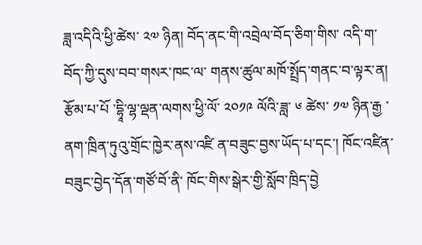ཟླ་འདིའི་ཕྱི་ཚེས་ ༢༧ ཉིན། བོད་ནང་གི་འབྲེལ་བོད་ཅིག་གིས་ འདི་ག་བོད་ཀྱི་དུས་བབ་གསར་ཁང་ལ་ གནས་ཚུལ་མཁོ་སྤྲོད་གནང་བ་ལྟར་ན། རྩོམ་པ་པོ ་དྷཱི་ལྷ་ལྡན་ལགས་ཕྱི་ལོ་ ༢༠༡༩ ལོའི་ཟླ་ ༦ ཚེས་ ༡༧ ཉིན་རྒྱ ་ནག་ཁྲིན་ཏུའུ་གྲོང་ཁྱེར་ནས་འཛི ན་བཟུང་བྱས་ཡོད་པ་དང་། ཁོང་འཛིན་བཟུང་བྱེད་དོན་གཙོ་བོ་ནི་ ཁོང་གིས་སྒེར་གྱི་སློབ་ཁྲིད་བྱེ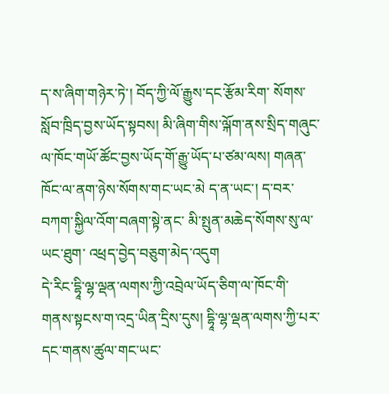ད་ས་ཞིག་གཉེར་ཏེ་། བོད་ཀྱི་ལོ་རྒྱུས་དང་རྩོམ་རིག་ སོགས་སློབ་ཁྲིད་བྱས་ཡོད་སྟབས། མི་ཞིག་གིས་ལྐོག་ནས་སྲིད་གཞུང་ལ་ཁོང་གཡོ་ཚོང་བྱས་ཡོད་གོ་རྒྱུ་ཡོད་པ་ཙམ་ལས། གཞན་ཁོང་ལ་ནག་ཉེས་སོགས་གང་ཡང་མེ ད་ན་ཡང་། ད་བར་བཀག་སྐྱིལ་འོག་བཞག་སྟེ་ནང་ མི་སྤུན་མཆེད་སོགས་སུ་ལ་ཡང་ཐུག་ འཕྲད་བྱེད་བཅུག་མེད་འདུག
དེ་རིང་དྷཱི་ལྷ་ལྡན་ལགས་ཀྱི་འབྲེལ་ཡོད་ཅིག་ལ་ཁོང་གི་གནས་སྟངས་ག་འདྲ་ཡིན་དྲིས་དུས། དྷཱི་ལྷ་ལྡན་ལགས་ཀྱི་པར་དང་གནས་ཚུལ་གང་ཡང་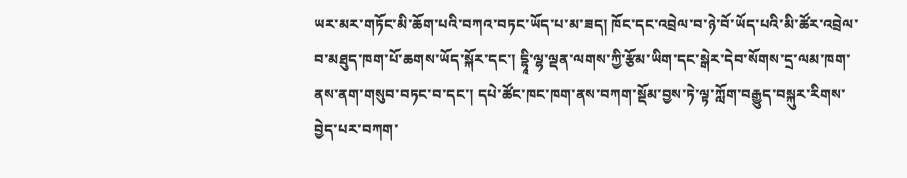ཡར་མར་གཏོང་མི་ཆོག་པའི་བཀའ་བཏང་ཡོད་པ་མ་ཟད། ཁོང་དང་འབྲེལ་བ་ཉེ་བོ་ཡོད་པའི་མི་ཚོར་འབྲེལ་བ་མཐུད་ཁག་པོ་ཆགས་ཡོད་སྐོར་དང་། དྷཱི་ལྷ་ལྡན་ལགས་ཀྱི་རྩོམ་ཡིག་དང་སྒེར་དེབ་སོགས་དྲ་ལམ་ཁག་ནས་ནག་གསུབ་བཏང་བ་དང་། དཔེ་ཚོང་ཁང་ཁག་ནས་བཀག་སྡོམ་བྱས་ཏེ་ལྟ་ཀློག་བརྒྱུད་བསྐུར་རིགས་བྱེད་པར་བཀག་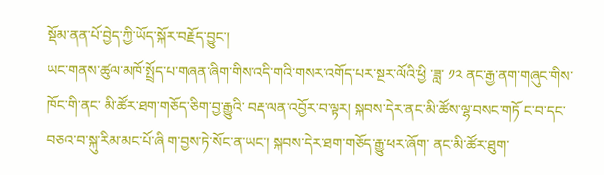སྡོམ་ནན་པོ་བྱེད་ཀྱི་ཡོད་སྐོར་བརྗོད་བྱུང་།
ཡང་གནས་ཚུལ་མཁོ་སྤྲོད་པ་གཞན་ཞིག་གིས་འདི་གའི་གསར་འགོད་པར་སྔར་ལོའི་ཕྱི ་ཟླ་ ༡༢ ནང་རྒྱ་ནག་གཞུང་གིས་ཁོང་གི་ནང་ མི་ཚོར་ཐག་གཅོད་ཅིག་བྱ་རྒྱུའི་ བརྡ་ལན་འབྱོར་བ་ལྟར། སྐབས་དེར་ནང་མི་ཚོས་ལྷ་བསང་གཏོ ང་བ་དང་བཅའ་བ་སྐུ་རིམ་མང་པོ་ཞི ག་བྱས་ཏེ་སོང་ན་ཡང་། སྐབས་དེར་ཐག་གཅོད་རྒྱུ་ཕར་ཞོག་ ནང་མི་ཚོར་ཐུག་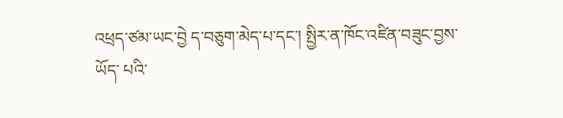འཕྲད་ཙམ་ཡང་བྱེ ད་བཅུག་མེད་པ་དང་། སྤྱིར་ན་ཁོང་འཛིན་བཟུང་བྱས་ཡོད་ པའི་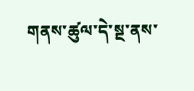གནས་ཚུལ་དེ་སྔ་ནས་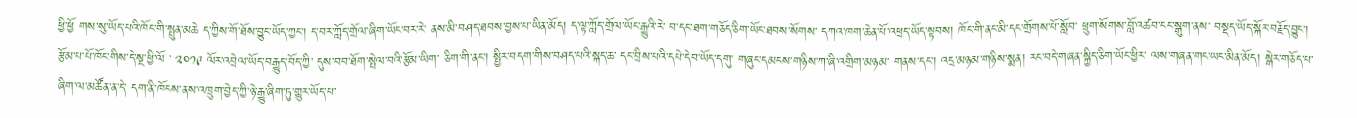ཕྱི་ཕྱོ གས་སུ་ཡོད་པའི་ཁོང་གི་སྤུན་མཆེ ད་ཀྱིས་གོ་ཐོས་བྱུང་ཡོད་ཀྱང་། ད་བར་ཀློད་གྲོལ་ཞིག་ཡོང་བར་རེ་ ནས་མི་བཤད་ཐབས་བྱས་པ་ཡིན་མོད། ད་ལྟ་ཀློད་གྲོལ་ཡོང་རྒྱུའི་རེ་ བ་དང་ཐག་གཅོད་ཅིག་ཡོང་ཐབས་སོགས་ དཀའ་ཁག་ཆེན་པོ་འཕྲད་ཡོད་སྟབས། ཁོང་གི་ནང་མི་དང་གྲོགས་པོ་སློབ་ ཕྲུག་སོགས་བློ་འཚབ་ངང་སྒུག་ནས་ བསྡད་ཡོད་སྐོར་བརྗོད་བྱུང་།
རྩོམ་པ་པོ་ཁོང་གིས་དེ་སྔ་ཕྱི་ལོ ་ ༢༠༡༩ ལོར་འབྲེལ་ཡོད་བརྒྱུད་བོད་ཀྱི་ དུས་བབ་ཐོག་སྤེལ་བའི་རྩོམ་ཡིག་ ཅིག་གི་ནང་། སྤྱིར་བདག་གིས་བཤད་པའི་སྐད་ཆ་ དང་བྲིས་པའི་དཔེ་དེབ་ཡོད་དགུ་ གཞུང་དམངས་གཉིས་ཀ་ཞི་འགྲིག་མཉམ་ གནས་དང་། འདྲ་མཉམ་གཉིས་སྨན། རང་བདེ་གཞན་སྐྱིད་ཅིག་ཡོང་ཕྱིར་ ལས་གཞན་གང་ཡང་མིན་མོད། སྒེར་གཅོད་པ་ཞིག་ལ་མཚོན་ན་དེ་ དག་ནི་ཁོངས་ནས་འཁྲུག་བྱེད་ཀྱི་ཉེ་རྒྱུ་ཞིག་ཏུ་གྱུར་ཡོད་པ་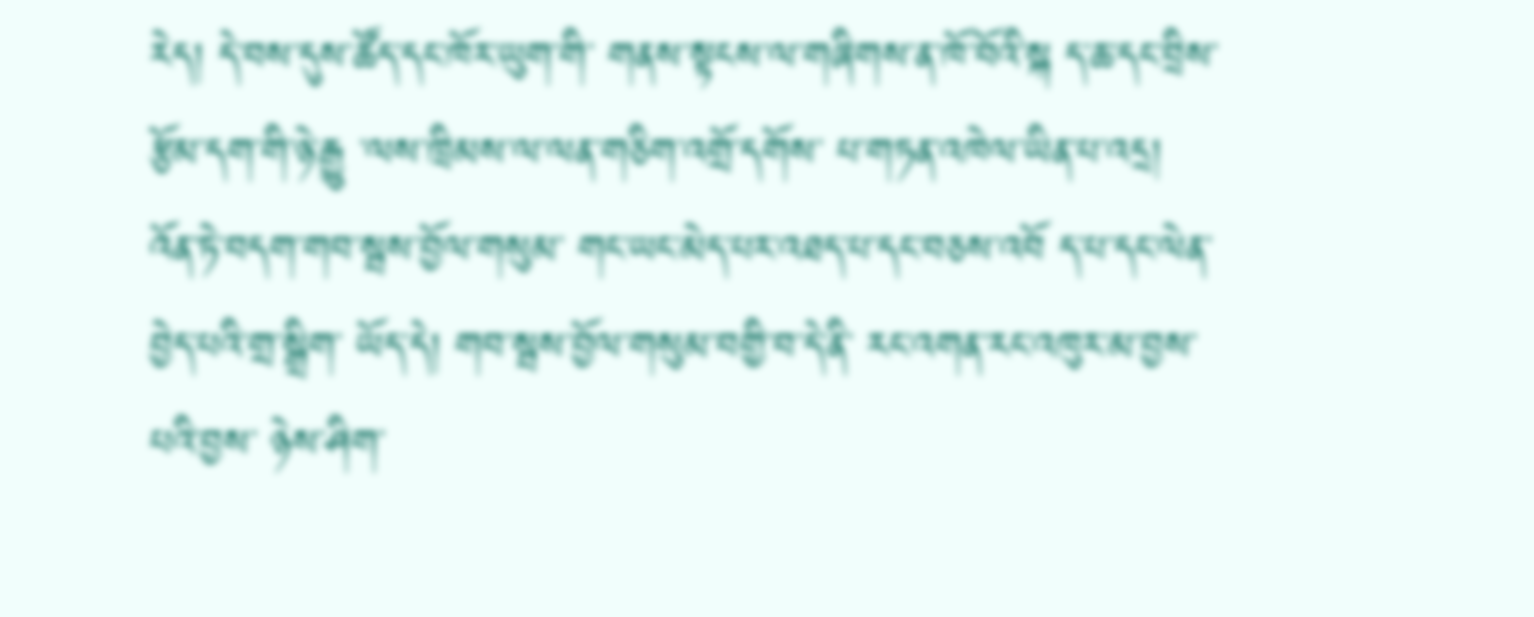རེད། དེ་བས་དུས་ཚོད་དང་ཁོར་ཡུག་གི་ གནས་སྟངས་ལ་གཞིགས་ན་ཁོ་བོའི་སྐ ད་ཆ་དང་བྲིས་རྩོམ་དག་གི་ཉེ་རྒྱུ ་ལས་ཁྲིམས་ལ་ལན་གཅིག་འགྲོ་དགོས་ པ་གཏན་འཁེལ་ཡིན་པ་འདྲ། འོན་ཏེ་བདག་གབ་སྦས་བྱོལ་གསུམ་ གང་ཡང་མེད་པར་འཐད་པ་དང་བཅས་འབོ ད་པ་དང་ལེན་བྱེད་པའི་གྲ་སྒྲིག་ ཡོད་དེ། གབ་སྦས་བྱོལ་གསུམ་བགྱི་བ་དེ་ནི་ རང་འགན་རང་འཁུར་མ་བྱས་པའི་བྱས་ ཉེས་ཤིག་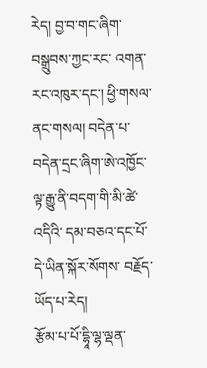རེད། བྱ་བ་གང་ཞིག་བསྒྲུབས་ཀྱང་རང་ འགན་རང་འཁུར་དང་། ཕྱི་གསལ་ནང་གསལ། བདེན་པ་བདེན་དྲང་ཞིག་ཨེ་འཁྱོང་ ལྟ་རྒྱུ་ནི་བདག་གི་མི་ཚེ་འདིའི་ དམ་བཅའ་དང་པོ་དེ་ཡིན་སྐོར་སོགས་ བརྗོད་ཡོད་པ་རེད།
རྩོམ་པ་པོ་དྷཱི་ལྷ་ལྡན་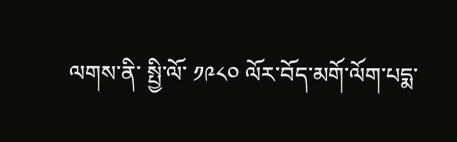ལགས་ནི་ སྤྱི་ལོ་ ༡༩༨༠ ལོར་བོད་མགོ་ལོག་པདྨ་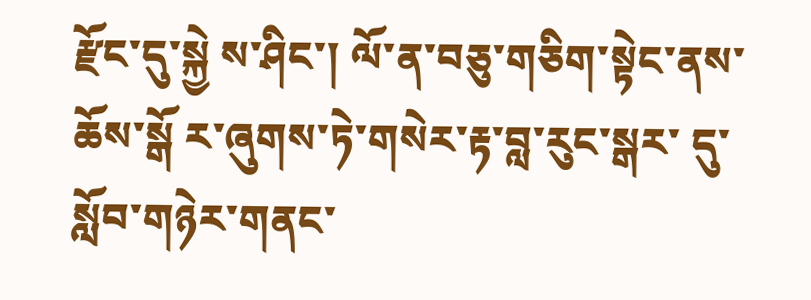རྫོང་དུ་སྐྱེ ས་ཤིང་། ལོ་ན་བཅུ་གཅིག་སྟེང་ནས་ཆོས་སྒོ ར་ཞུགས་ཏེ་གསེར་རྟ་བླ་རུང་སྒར་ དུ་སློབ་གཉེར་གནང་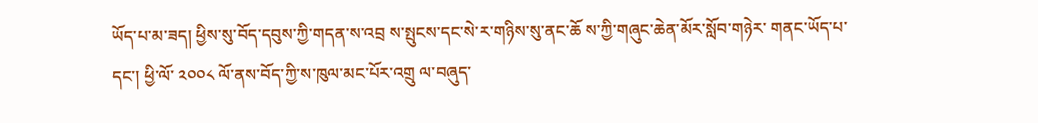ཡོད་པ་མ་ཟད། ཕྱིས་སུ་བོད་དབུས་ཀྱི་གདན་ས་འབྲ ས་སྤུངས་དང་སེ་ར་གཉིས་སུ་ནང་ཆོ ས་ཀྱི་གཞུང་ཆེན་མོར་སློབ་གཉེར་ གནང་ཡོད་པ་དང་། ཕྱི་ལོ་ ༢༠༠༨ ལོ་ནས་བོད་ཀྱི་ས་ཁུལ་མང་པོར་འགྲུ ལ་བཞུད་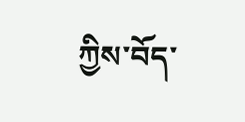ཀྱིས་བོད་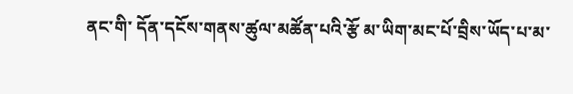ནང་གི་ དོན་དངོས་གནས་ཚུལ་མཚོན་པའི་རྩོ མ་ཡིག་མང་པོ་བྲིས་ཡོད་པ་མ་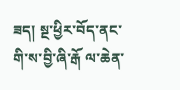ཟད། སྔ་ཕྱིར་བོད་ནང་གི་ས་བྱི་ཞི་རྒོ ལ་ཆེན་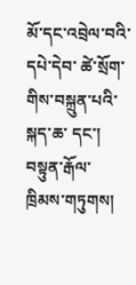མོ་དང་འབྲེལ་བའི་དཔེ་དེབ་ ཚེ་སྲོག་གིས་བསྐྲུན་པའི་སྐད་ཆ་ དང་། བསྟུན་རྒོལ་ཁྲིམས་གཏུགས།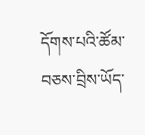དོགས་པའི་ཚོམ་བཅས་བྲིས་ཡོད་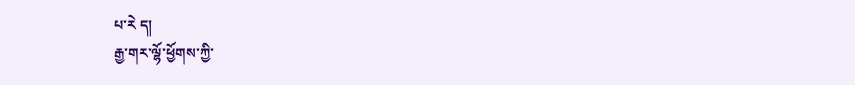པ་རེ ད།
རྒྱ་གར་ལྷོ་ཕྱོགས་ཀྱི་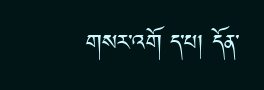གསར་འགོ ད་པ། དོན་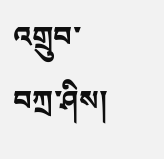འགྲུབ་བཀྲ་ཤིས།